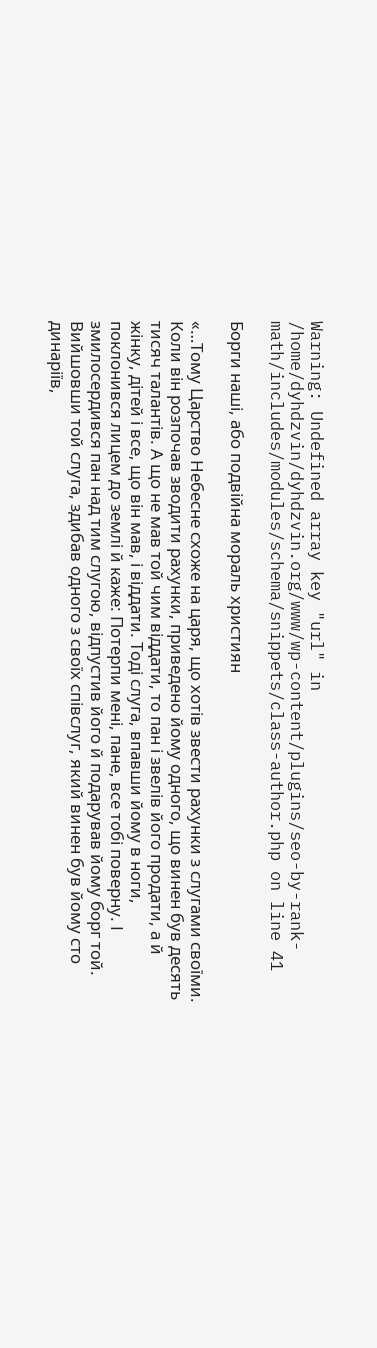Warning: Undefined array key "url" in /home/dyhdzvin/dyhdzvin.org/www/wp-content/plugins/seo-by-rank-math/includes/modules/schema/snippets/class-author.php on line 41

Борги наші, або подвійна мораль християн

«…Тому Царство Небесне схоже на царя, що хотів звести рахунки з слугами своїми. Коли він розпочав зводити рахунки, приведено йому одного, що винен був десять тисяч талантів. А що не мав той чим віддати, то пан і звелів його продати, а й жінку, дітей і все, що він мав, і віддати. Тоді слуга, впавши йому в ноги, поклонився лицем до землі й каже: Потерпи мені, пане, все тобі поверну. І змилосердився пан над тим слугою, відпустив його й подарував йому борг той. Вийшовши той слуга, здибав одного з своїх співслуг, який винен був йому сто динаріїв,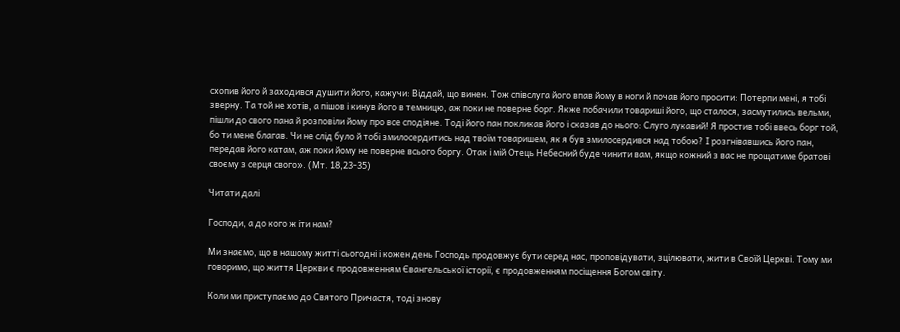схопив його й заходився душити його, кажучи: Віддай, що винен. Тож співслуга його впав йому в ноги й почав його просити: Потерпи мені, я тобі зверну. Та той не хотів, а пішов і кинув його в темницю, аж поки не поверне борг. Якже побачили товариші його, що сталося, засмутились вельми, пішли до свого пана й розповіли йому про все сподіяне. Тоді його пан покликав його і сказав до нього: Слуго лукавий! Я простив тобі ввесь борг той, бо ти мене благав. Чи не слід було й тобі змилосердитись над твоїм товаришем, як я був змилосердився над тобою? І розгнівавшись його пан, передав його катам, аж поки йому не поверне всього боргу. Отак і мій Отець Небесний буде чинити вам, якщо кожний з вас не прощатиме братові своєму з серця свого». (Мт. 18,23-35)

Читати далі

Господи, а до кого ж іти нам?

Ми знаємо, що в нашому житті сьогодні і кожен день Господь продовжує бути серед нас, проповідувати, зцілювати, жити в Своїй Церкві. Тому ми говоримо, що життя Церкви є продовженням Євангельської історії, є продовженням посіщення Богом світу.

Коли ми приступаємо до Святого Причастя, тоді знову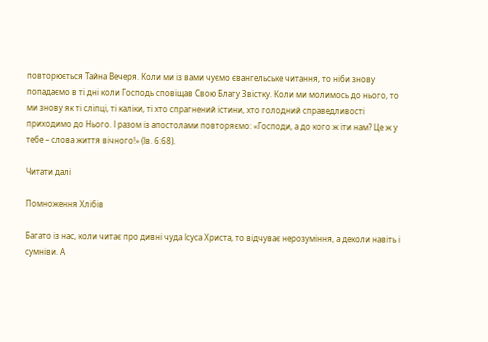повторюється Тайна Вечеря. Коли ми із вами чуємо євангельське читання, то ніби знову попадаємо в ті дні коли Господь сповіщав Свою Благу Звістку. Коли ми молимось до нього, то ми знову як ті сліпці, ті каліки, ті хто спрагнений істини, хто голодний справедливості приходимо до Нього. І разом із апостолами повторяємо: «Господи, а до кого ж іти нам? Це ж у тебе – слова життя вічного!» (Ів. 6:68).

Читати далі

Помноження Хлібів

Багато із нас, коли читає про дивні чуда Ісуса Христа, то відчуває нерозуміння, а деколи навіть і сумніви. А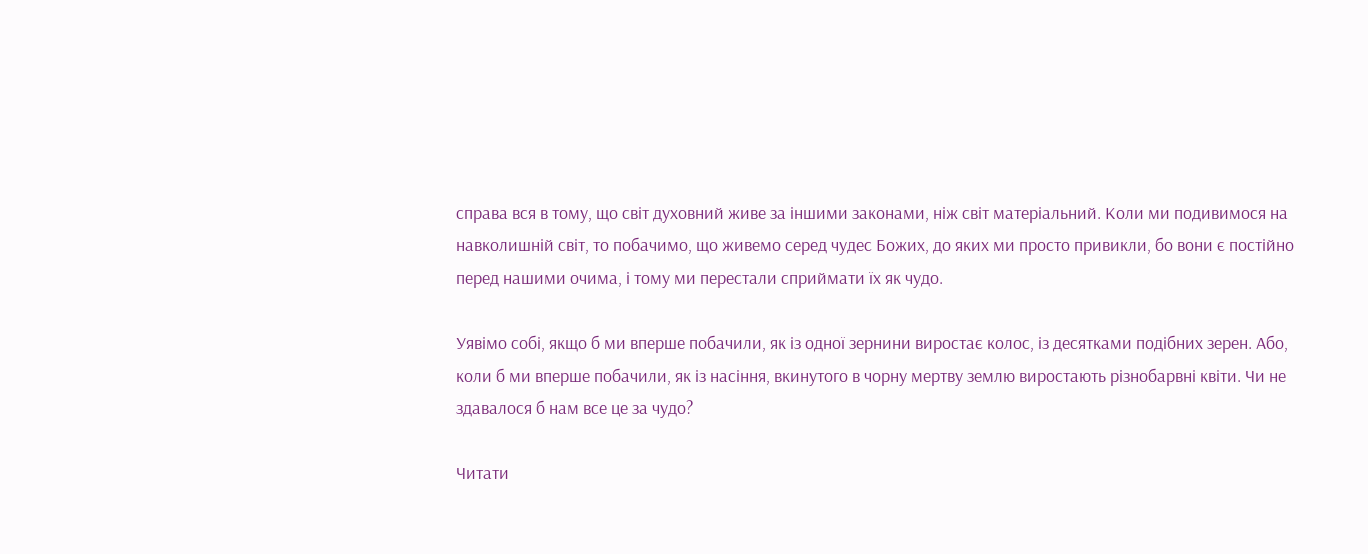справа вся в тому, що світ духовний живе за іншими законами, ніж світ матеріальний. Коли ми подивимося на навколишній світ, то побачимо, що живемо серед чудес Божих, до яких ми просто привикли, бо вони є постійно перед нашими очима, і тому ми перестали сприймати їх як чудо.

Уявімо собі, якщо б ми вперше побачили, як із одної зернини виростає колос, із десятками подібних зерен. Або, коли б ми вперше побачили, як із насіння, вкинутого в чорну мертву землю виростають різнобарвні квіти. Чи не здавалося б нам все це за чудо?

Читати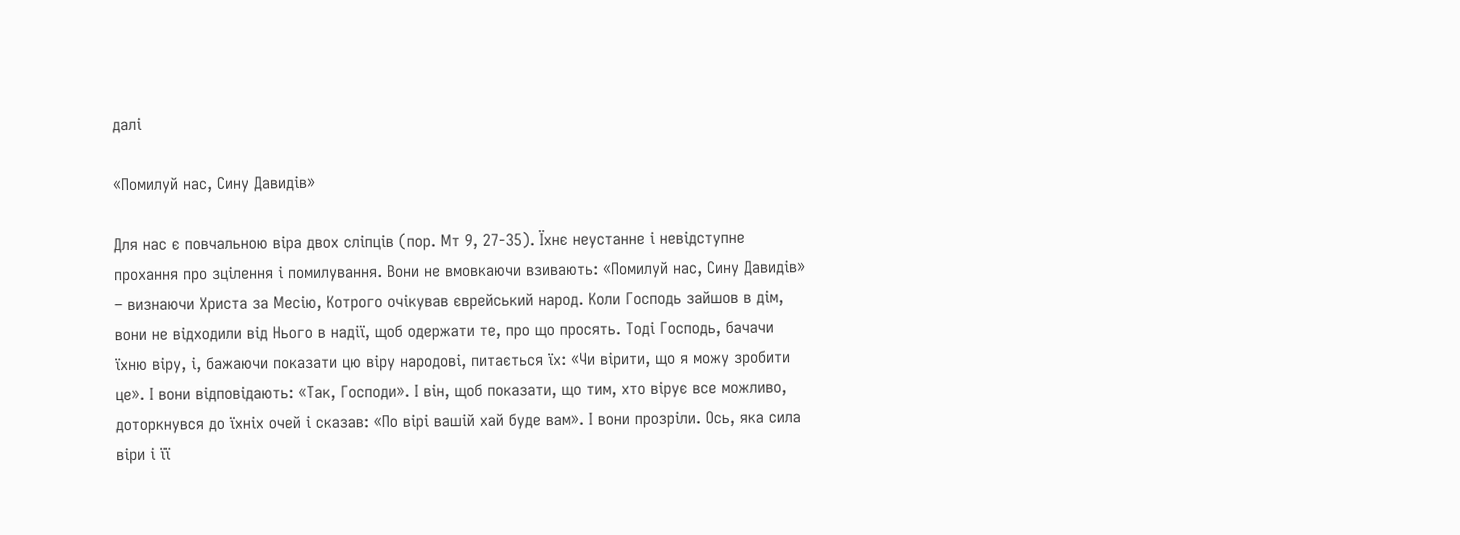далі

«Помилуй нас, Сину Давидів»

Для нас є повчальною віра двох сліпців (пор. Мт 9, 27-35). Їхнє неустанне і невідступне прохання про зцілення і помилування. Вони не вмовкаючи взивають: «Помилуй нас, Сину Давидів» – визнаючи Христа за Месію, Котрого очікував єврейський народ. Коли Господь зайшов в дім, вони не відходили від Нього в надії, щоб одержати те, про що просять. Тоді Господь, бачачи їхню віру, і, бажаючи показати цю віру народові, питається їх: «Чи вірити, що я можу зробити це». І вони відповідають: «Так, Господи». І він, щоб показати, що тим, хто вірує все можливо, доторкнувся до їхніх очей і сказав: «По вірі вашій хай буде вам». І вони прозріли. Ось, яка сила віри і її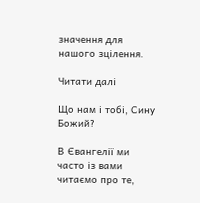значення для нашого зцілення.

Читати далі

Що нам і тобі, Сину Божий?

В Євангелії ми часто із вами читаємо про те,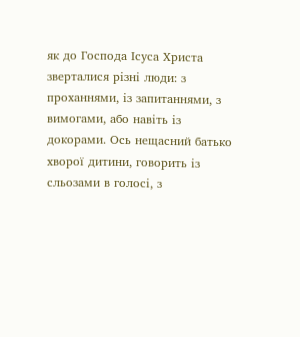як до Господа Ісуса Христа зверталися різні люди: з проханнями, із запитаннями, з вимогами, або навіть із докорами. Ось нещасний батько хворої дитини, говорить із сльозами в голосі, з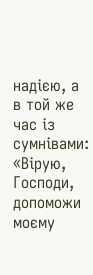надією, а в той же час із сумнівами: «Вірую, Господи, допоможи моєму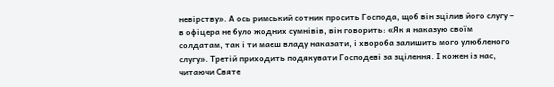невірству». А ось римський сотник просить Господа, щоб він зцілив його слугу – в офіцера не було жодних сумнівів, він говорить: «Як я наказую своїм солдатам, так і ти маєш владу наказати, і хвороба залишить мого улюбленого слугу». Третій приходить подякувати Господеві за зцілення. І кожен із нас, читаючи Святе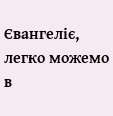Євангеліє, легко можемо в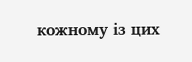кожному із цих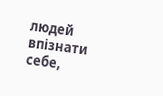людей впізнати себе,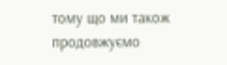тому що ми також продовжуємо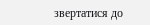звертатися до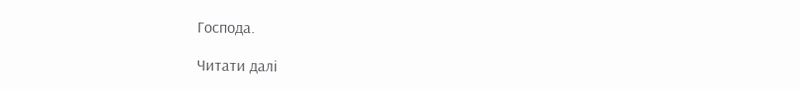Господа.

Читати далі